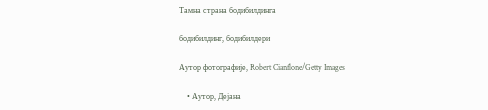Тамна страна бодибилдинга

бодибилдинг, бодибилдери

Аутор фотографије, Robert Cianflone/Getty Images

    • Аутор, Дејана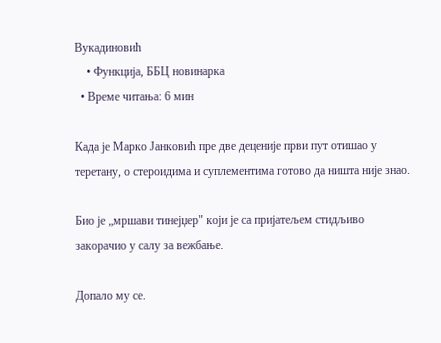Вукадиновић
    • Функција, ББЦ новинарка
  • Време читања: 6 мин

Када је Марко Јанковић пре две деценије први пут отишао у теретану, о стероидима и суплементима готово да ништа није знао.

Био је „мршави тинејџер" који је са пријатељем стидљиво закорачио у салу за вежбање.

Допало му се.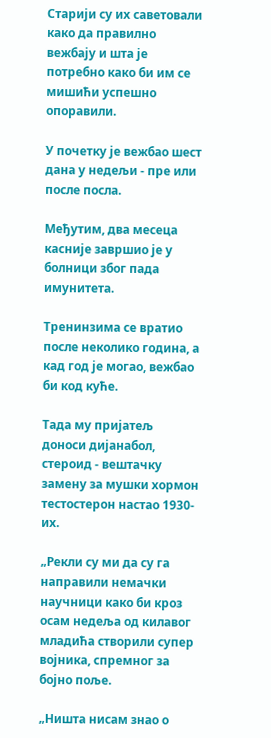Старији су их саветовали како да правилно вежбају и шта је потребно како би им се мишићи успешно опоравили.

У почетку је вежбао шест дана у недељи - пре или после посла.

Међутим, два месеца касније завршио је у болници због пада имунитета.

Тренинзима се вратио после неколико година, а кад год је могао, вежбао би код куће.

Тада му пријатељ доноси дијанабол, стероид - вештачку замену за мушки хормон тестостерон настао 1930-их.

„Рекли су ми да су га направили немачки научници како би кроз осам недеља од килавог младића створили супер војника, спремног за бојно поље.

„Ништа нисам знао о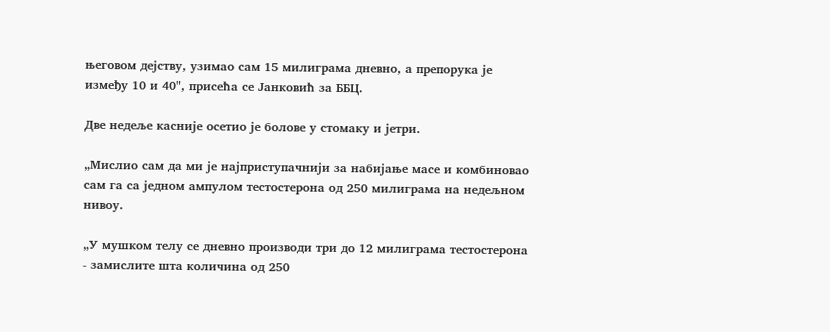његовом дејству, узимао сам 15 милиграма дневно, а препорука је између 10 и 40", присећа се Јанковић за ББЦ.

Две недеље касније осетио је болове у стомаку и јетри.

„Мислио сам да ми је најприступачнији за набијање масе и комбиновао сам га са једном ампулом тестостерона од 250 милиграма на недељном нивоу.

„У мушком телу се дневно производи три до 12 милиграма тестостерона - замислите шта количина од 250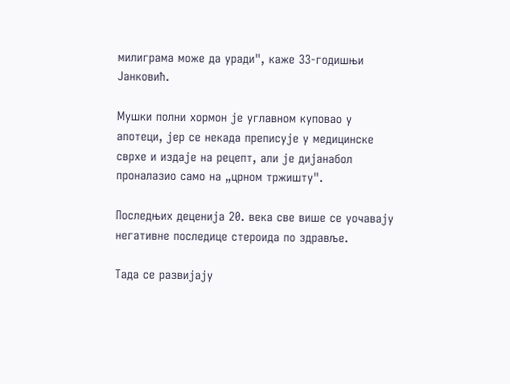милиграма може да уради", каже 33-годишњи Јанковић.

Мушки полни хормон је углавном куповао у апотеци, јер се некада преписује у медицинске сврхе и издаје на рецепт, али је дијанабол проналазио само на „црном тржишту".

Последњих деценија 20. века све више се уочавају негативне последице стероида по здравље.

Тада се развијају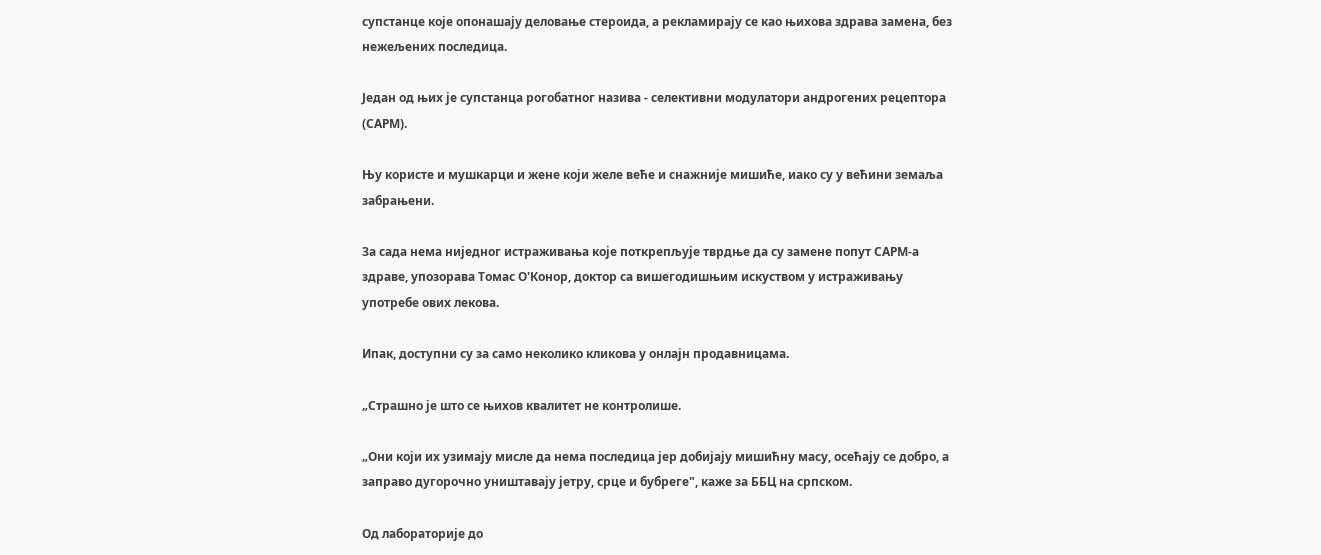супстанце које опонашају деловање стероида, а рекламирају се као њихова здрава замена, без нежељених последица.

Један од њих је супстанца рогобатног назива - селективни модулатори андрогених рецептора (САРМ).

Њу користе и мушкарци и жене који желе веће и снажније мишиће, иако су у већини земаља забрањени.

За сада нема ниједног истраживања које поткрепљује тврдње да су замене попут САРМ-а здраве, упозорава Томас О'Конор, доктор са вишегодишњим искуством у истраживању употребе ових лекова.

Ипак, доступни су за само неколико кликова у онлајн продавницама.

„Страшно је што се њихов квалитет не контролише.

„Они који их узимају мисле да нема последица јер добијају мишићну масу, осећају се добро, а заправо дугорочно уништавају јетру, срце и бубреге", каже за ББЦ на српском.

Од лабораторије до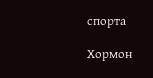спорта

Хормон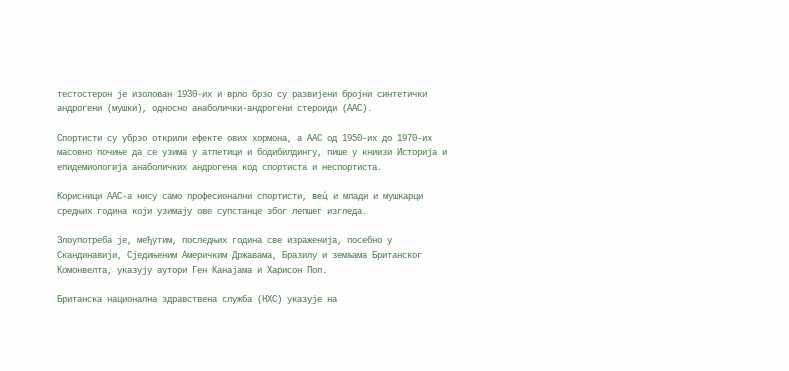тестостерон је изолован 1930-их и врло брзо су развијени бројни синтетички андрогени (мушки), односно анаболички-андрогени стероиди (ААС).

Спортисти су убрзо открили ефекте ових хормона, а ААС од 1950-их до 1970-их масовно почиње да се узима у атлетици и бодибилдингу, пише у книизи Историја и епидемиологија анаболичких андрогена код спортиста и неспортиста.

Корисници ААС-а нису само професионални спортисти, вец́ и млади и мушкарци средњих година који узимају ове супстанце због лепшег изгледа.

Злоупотреба је, међутим, последњих година све израженија, посебно у Скандинавији, Сједињеним Америчким Државама, Бразилу и земљама Британског Комонвелта, указују аутори Ген Канајама и Харисон Поп.

Британска национална здравствена служба (НХС) указује на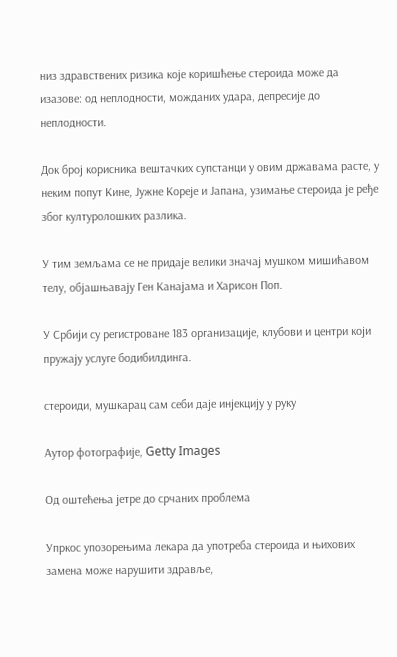низ здравствених ризика које коришћење стероида може да изазове: од неплодности, можданих удара, депресије до неплодности.

Док број корисника вештачких супстанци у овим државама расте, у неким попут Кине, Јужне Кореје и Јапана, узимање стероида је ређе због културолошких разлика.

У тим земљама се не придаје велики значај мушком мишићавом телу, објашњавају Ген Канајама и Харисон Поп.

У Србији су регистроване 183 организације, клубови и центри који пружају услуге бодибилдинга.

стероиди, мушкарац сам себи даје инјекцију у руку

Аутор фотографије, Getty Images

Од оштећења јетре до срчаних проблема

Упркос упозорењима лекара да употреба стероида и њихових замена може нарушити здравље,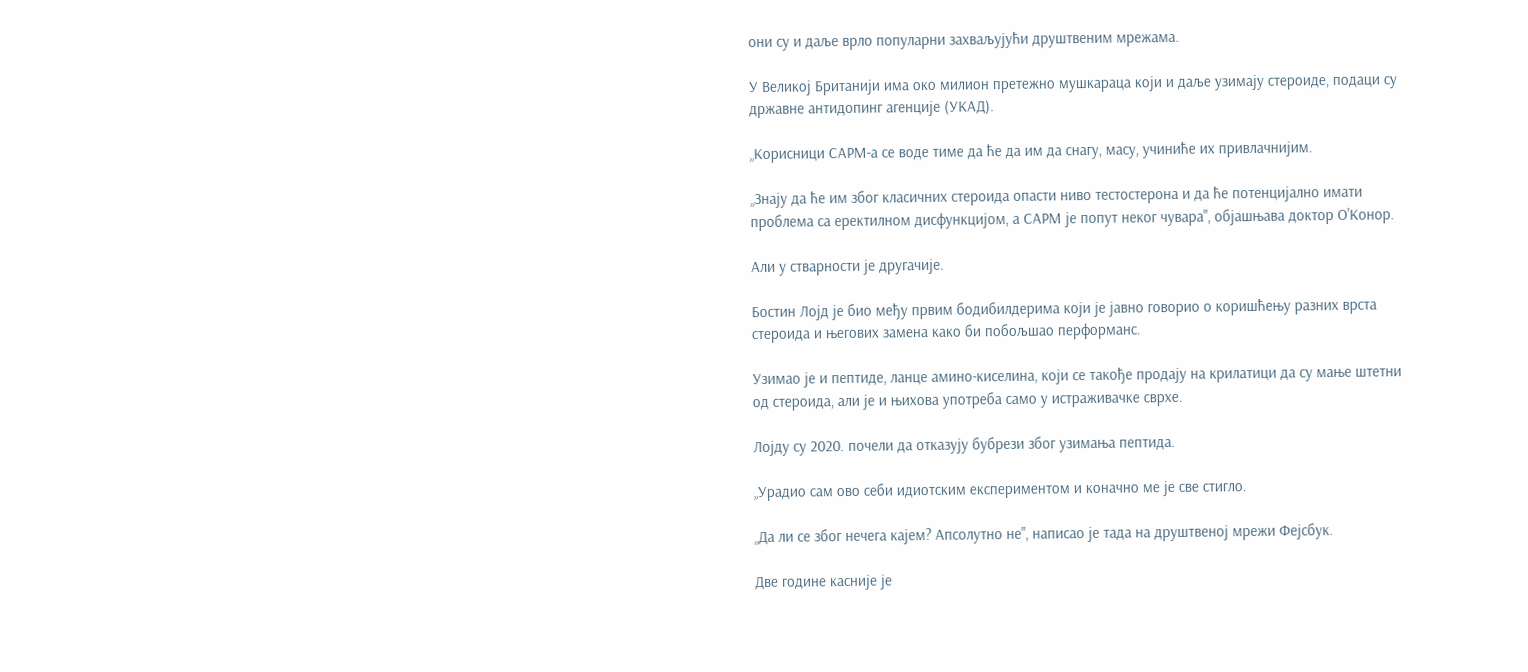они су и даље врло популарни захваљујући друштвеним мрежама.

У Великој Британији има око милион претежно мушкараца који и даље узимају стероиде, подаци су државне антидопинг агенције (УКАД).

„Корисници САРМ-а се воде тиме да ће да им да снагу, масу, учиниће их привлачнијим.

„Знају да ће им због класичних стероида опасти ниво тестостерона и да ће потенцијално имати проблема са еректилном дисфункцијом, а САРМ је попут неког чувара", објашњава доктор О'Конор.

Али у стварности је другачије.

Бостин Лојд је био међу првим бодибилдерима који је јавно говорио о коришћењу разних врста стероида и његових замена како би побољшао перформанс.

Узимао је и пептиде, ланце амино-киселина, који се такође продају на крилатици да су мање штетни од стероида, али је и њихова употреба само у истраживачке сврхе.

Лојду су 2020. почели да отказују бубрези због узимања пептида.

„Урадио сам ово себи идиотским експериментом и коначно ме је све стигло.

„Да ли се због нечега кајем? Апсолутно не", написао је тада на друштвеној мрежи Фејсбук.

Две године касније је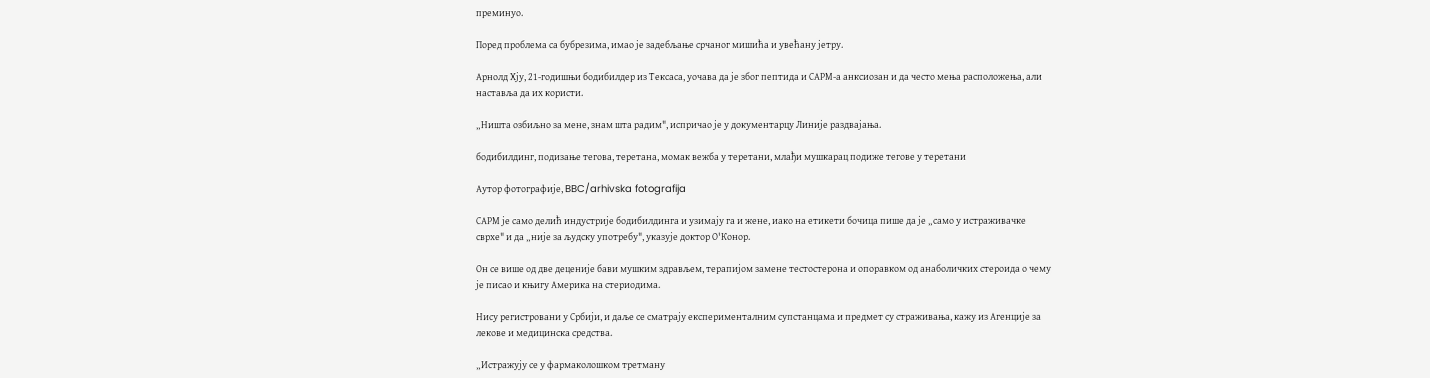преминуо.

Поред проблема са бубрезима, имао је задебљање срчаног мишића и увећану јетру.

Арнолд Хју, 21-годишњи бодибилдер из Тексаса, уочава да је због пептида и САРМ-а анксиозан и да често мења расположења, али наставља да их користи.

„Ништа озбиљно за мене, знам шта радим", испричао је у документарцу Линије раздвајања.

бодибилдинг, подизање тегова, теретана, момак вежба у теретани, млађи мушкарац подиже тегове у теретани

Аутор фотографије, BBC/arhivska fotografija

САРМ је само делић индустрије бодибилдинга и узимају га и жене, иако на етикети бочица пише да је „само у истраживачке сврхе" и да „није за људску употребу", указује доктор О'Конор.

Он се више од две деценије бави мушким здрављем, терапијом замене тестостерона и опоравком од анаболичких стероида о чему је писао и књигу Америка на стериодима.

Нису регистровани у Србији, и даље се сматрају експерименталним супстанцама и предмет су страживања, кажу из Агенције за лекове и медицинска средства.

„Истражују се у фармаколошком третману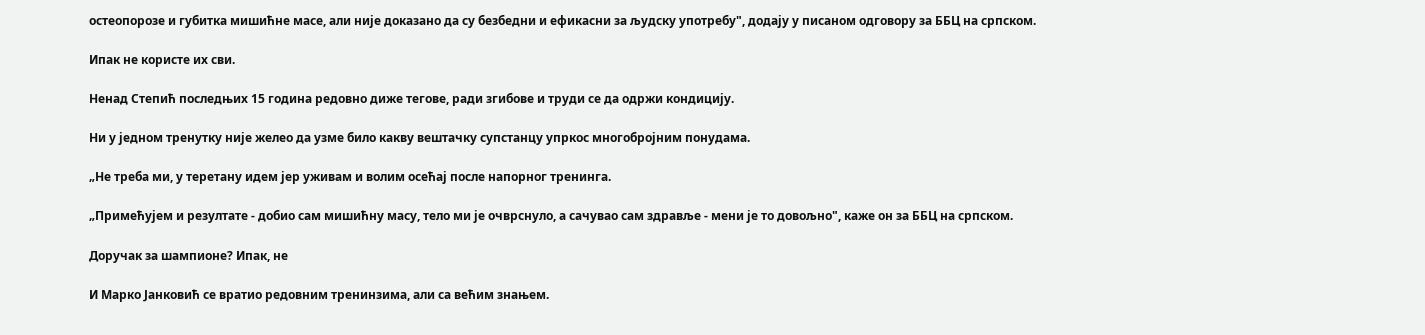остеопорозе и губитка мишићне масе, али није доказано да су безбедни и ефикасни за људску употребу", додају у писаном одговору за ББЦ на српском.

Ипак не користе их сви.

Ненад Степић последњих 15 година редовно диже тегове, ради згибове и труди се да одржи кондицију.

Ни у једном тренутку није желео да узме било какву вештачку супстанцу упркос многобројним понудама.

„Не треба ми, у теретану идем јер уживам и волим осећај после напорног тренинга.

„Примећујем и резултате - добио сам мишићну масу, тело ми је очврснуло, а сачувао сам здравље - мени је то довољно", каже он за ББЦ на српском.

Доручак за шампионе? Ипак, не

И Марко Јанковић се вратио редовним тренинзима, али са већим знањем.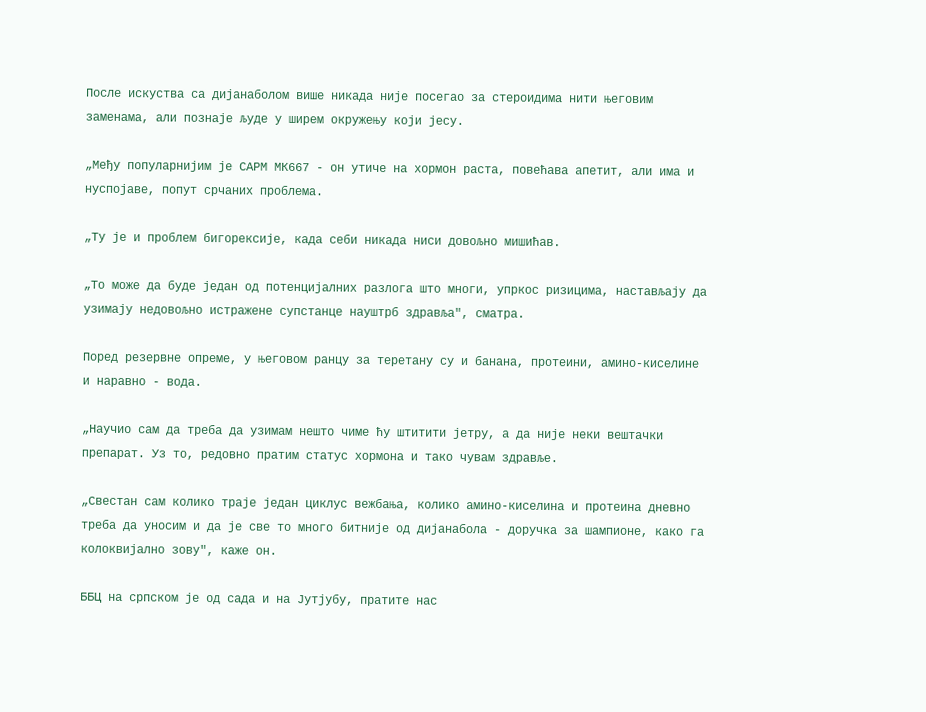После искуства са дијанаболом више никада није посегао за стероидима нити његовим заменама, али познаје људе у ширем окружењу који јесу.

„Међу популарнијим је САРМ МК667 - он утиче на хормон раста, повећава апетит, али има и нуспојаве, попут срчаних проблема.

„Ту је и проблем бигорексије, када себи никада ниси довољно мишићав.

„То може да буде један од потенцијалних разлога што многи, упркос ризицима, настављају да узимају недовољно истражене супстанце науштрб здравља", сматра.

Поред резервне опреме, у његовом ранцу за теретану су и банана, протеини, амино-киселине и наравно - вода.

„Научио сам да треба да узимам нешто чиме ћу штитити јетру, а да није неки вештачки препарат. Уз то, редовно пратим статус хормона и тако чувам здравље.

„Свестан сам колико траје један циклус вежбања, колико амино-киселина и протеина дневно треба да уносим и да је све то много битније од дијанабола - доручка за шампионе, како га колоквијално зову", каже он.

ББЦ на српском је од сада и на Јутјубу, пратите нас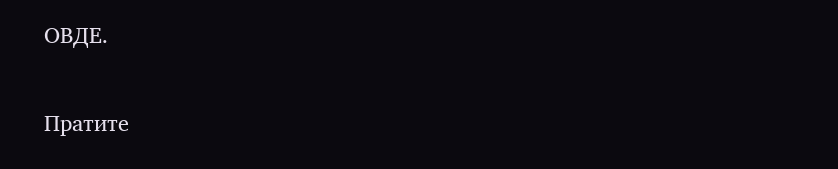ОВДЕ.

Пратите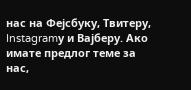нас на Фејсбуку, Твитеру, Instagramу и Вајберу. Ако имате предлог теме за нас,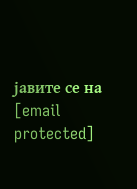јавите се на [email protected]